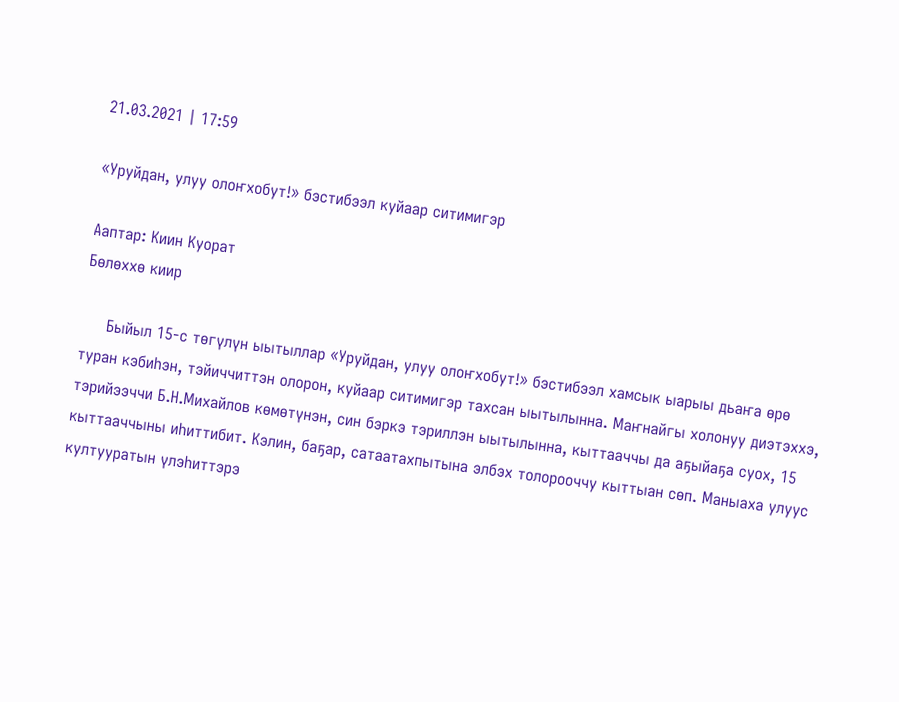21.03.2021 | 17:59

«Уруйдан, улуу олоҥхобут!» бэстибээл куйаар ситимигэр

Ааптар: Киин Куорат
Бөлөххө киир

     Быйыл 15-с төгүлүн ыытыллар «Уруйдан, улуу олоҥхобут!» бэстибээл хамсык ыарыы дьаҥа өрө туран кэбиһэн, тэйиччиттэн олорон, куйаар ситимигэр тахсан ыытылынна. Маҥнайгы холонуу диэтэххэ, тэрийээччи Б.Н.Михайлов көмөтүнэн, син бэркэ тэриллэн ыытылынна, кыттааччы да аҕыйаҕа суох, 15 кыттааччыны иhиттибит. Кэлин, баҕар, сатаатахпытына элбэх толорооччу кыттыан сөп. Маныаха улуус култууратын үлэhиттэрэ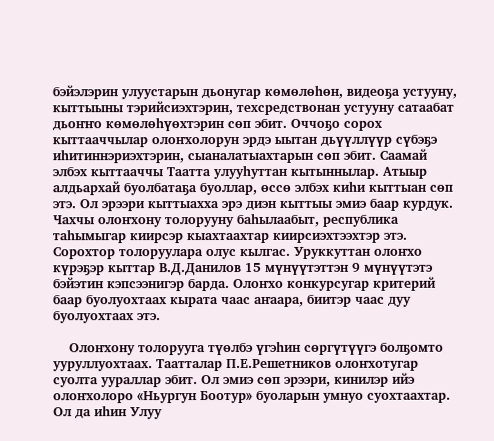бэйэлэрин улуустарын дьонугар көмөлөhөн, видеоҕа устууну, кыттыыны тэрийсиэхтэрин, техсредствонан устууну сатаабат дьоҥҥо көмөлөhүөхтэрин сөп эбит. Оччоҕо сорох кыттааччылар олоҥхолорун эрдэ ыытан дьүүллүүр сүбэҕэ иhитиннэриэхтэрин, сыаналатыахтарын сөп эбит. Саамай элбэх кыттааччы Таатта улууhуттан кытыннылар. Атыыр алдьархай буолбатаҕа буоллар, өссө элбэх киhи кыттыан сөп этэ. Ол эрээри кыттыахха эрэ диэн кыттыы эмиэ баар курдук. Чахчы олоҥхону толорууну баhылаабыт, республика таhымыгар киирсэр кыахтаахтар киирсиэхтээхтэр этэ. Сорохтор толоруулара олус кылгас. Уруккуттан олоҥхо күрэҕэр кыттар В.Д.Данилов 15 мүнүүтэттэн 9 мүнүүтэтэ бэйэтин кэпсээнигэр барда. Олоҥхо конкурсугар критерий баар буолуохтаах кырата чаас аҥаара, биитэр чаас дуу буолуохтаах этэ.

    Олоҥхону толорууга түөлбэ үгэhин сөргүтүүгэ болҕомто ууруллуохтаах. Таатталар П.Е.Решетников олоҥхотугар суолта уураллар эбит. Ол эмиэ сөп эрээри, кинилэр ийэ олоҥхолоро «Ньургун Боотур» буоларын умнуо суохтаахтар. Ол да иhин Улуу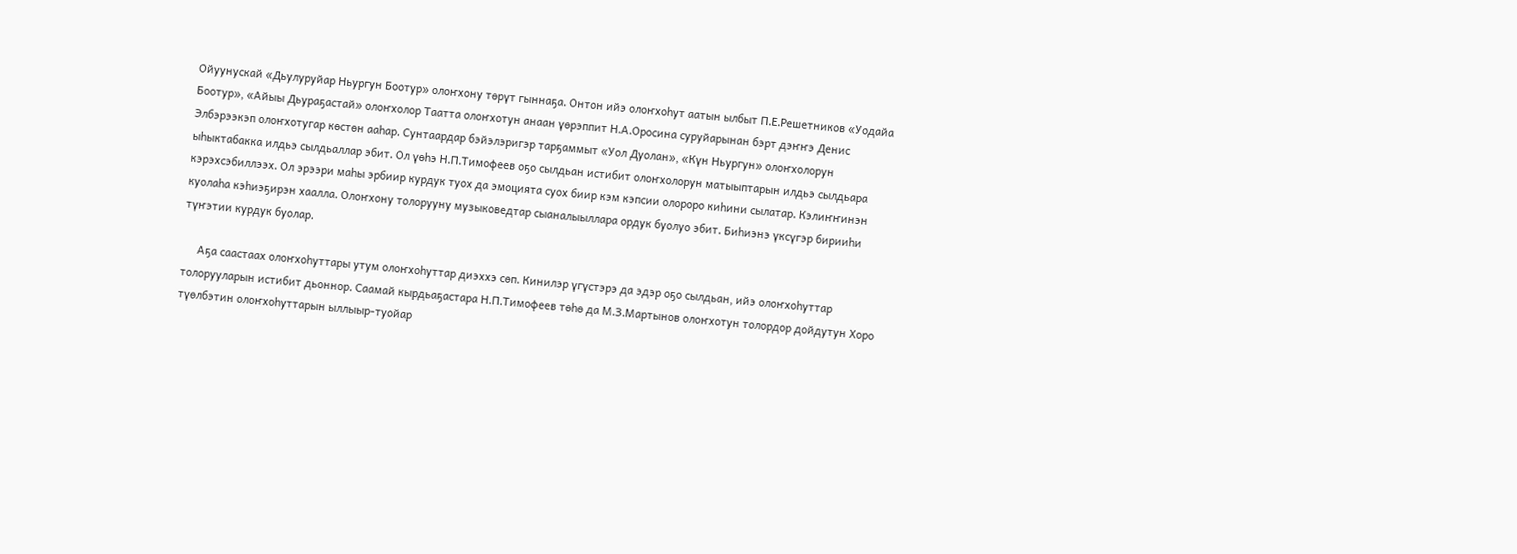Ойуунускай «Дьулуруйар Ньургун Боотур» олоҥхону төрүт гыннаҕа. Онтон ийэ олоҥхоhут аатын ылбыт П.Е.Решетников «Уодайа Боотур», «Айыы Дьураҕастай» олоҥхолор Таатта олоҥхотун анаан үөрэппит Н.А.Оросина суруйарынан бэрт дэҥҥэ Денис Элбэрээкэп олоҥхотугар көстөн ааhар. Сунтаардар бэйэлэригэр тарҕаммыт «Уол Дуолан», «Күн Ньургун» олоҥхолорун ыhыктабакка илдьэ сылдьаллар эбит. Ол үөhэ Н.П.Тимофеев оҕо сылдьан истибит олоҥхолорун матыыптарын илдьэ сылдьара кэрэхсэбиллээх. Ол эрээри маhы эрбиир курдук туох да эмоцията суох биир кэм кэпсии олороро киhини сылатар. Кэлиҥҥинэн куолаhа кэhиэҕирэн хаалла. Олоҥхону толорууну музыковедтар сыаналыыллара ордук буолуо эбит. Биhиэнэ үксүгэр бирииhи түҥэтии курдук буолар.

     Аҕа саастаах олоҥхоhуттары утум олоҥхоhуттар диэххэ сөп. Кинилэр үгүстэрэ да эдэр оҕо сылдьан, ийэ олоҥхоhуттар толорууларын истибит дьоннор. Саамай кырдьаҕастара Н.П.Тимофеев төhө да М.З.Мартынов олоҥхотун толордор дойдутун Хоро түөлбэтин олоҥхоhуттарын ыллыыр-туойар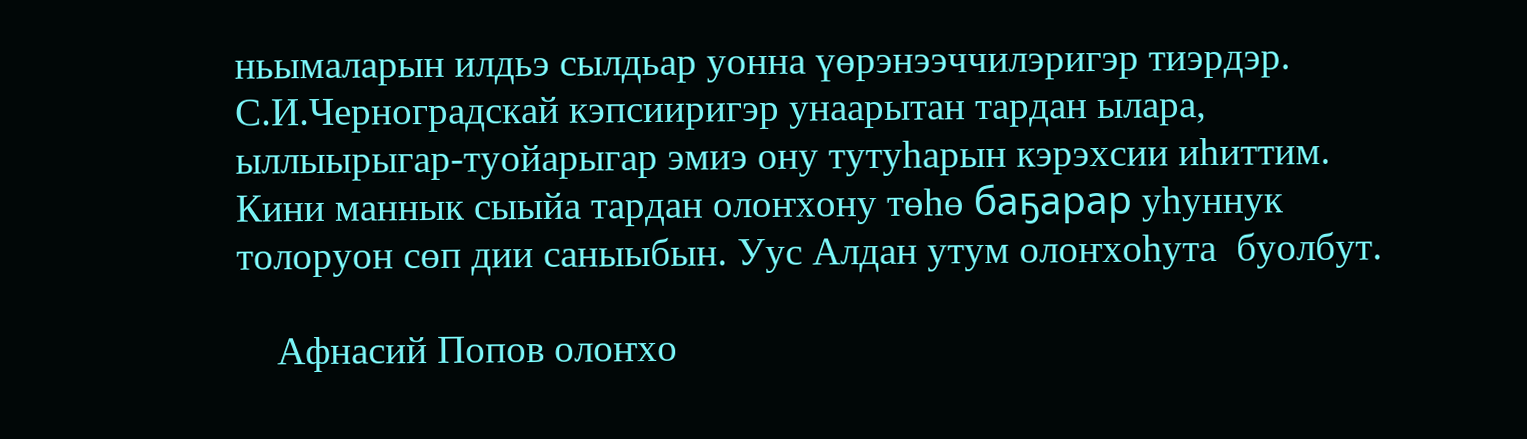ньымаларын илдьэ сылдьар уонна үөрэнээччилэригэр тиэрдэр. С.И.Черноградскай кэпсииригэр унаарытан тардан ылара, ыллыырыгар-туойарыгар эмиэ ону тутуhарын кэрэхсии иhиттим. Кини маннык сыыйа тардан олоҥхону төhө баҕарар уhуннук толоруон сөп дии саныыбын. Уус Алдан утум олоҥхоhута  буолбут.

    Афнасий Попов олоҥхо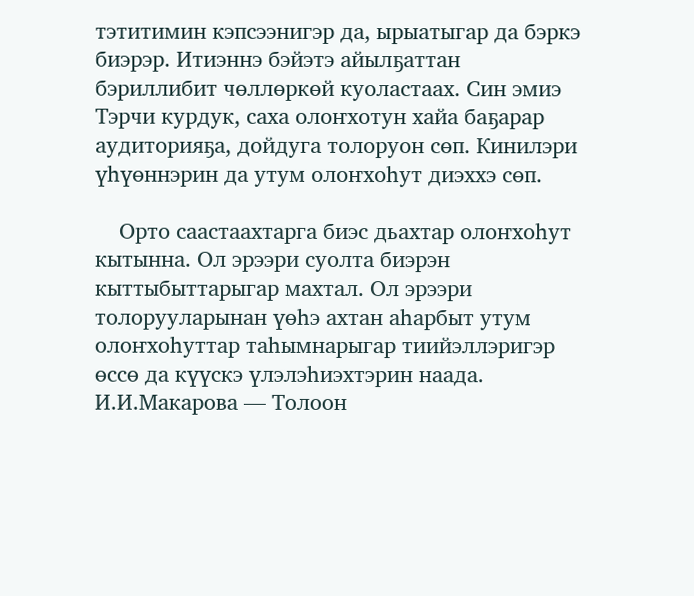тэтитимин кэпсээнигэр да, ырыатыгар да бэркэ биэрэр. Итиэннэ бэйэтэ айылҕаттан бэриллибит чөллөркөй куоластаах. Син эмиэ Тэрчи курдук, саха олоҥхотун хайа баҕарар аудиторияҕа, дойдуга толоруон сөп. Кинилэри үhүөннэрин да утум олоҥхоhут диэххэ сөп.

    Орто саастаахтарга биэс дьахтар олоҥхоhут кытынна. Ол эрээри суолта биэрэн кыттыбыттарыгар махтал. Ол эрээри толорууларынан үөhэ ахтан аhарбыт утум олоҥхоhуттар таhымнарыгар тиийэллэригэр өссө да күүскэ үлэлэhиэхтэрин наада. И.И.Макарова — Толоон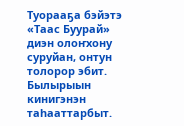Туорааҕа бэйэтэ «Таас Буурай» диэн олоҥхону суруйан, онтун толорор эбит. Былырыын кинигэнэн таhааттарбыт.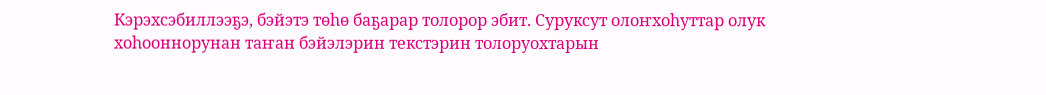Кэрэхсэбиллээҕэ, бэйэтэ төhө баҕарар толорор эбит. Суруксут олоҥхоhуттар олук хоhооннорунан таҥан бэйэлэрин текстэрин толоруохтарын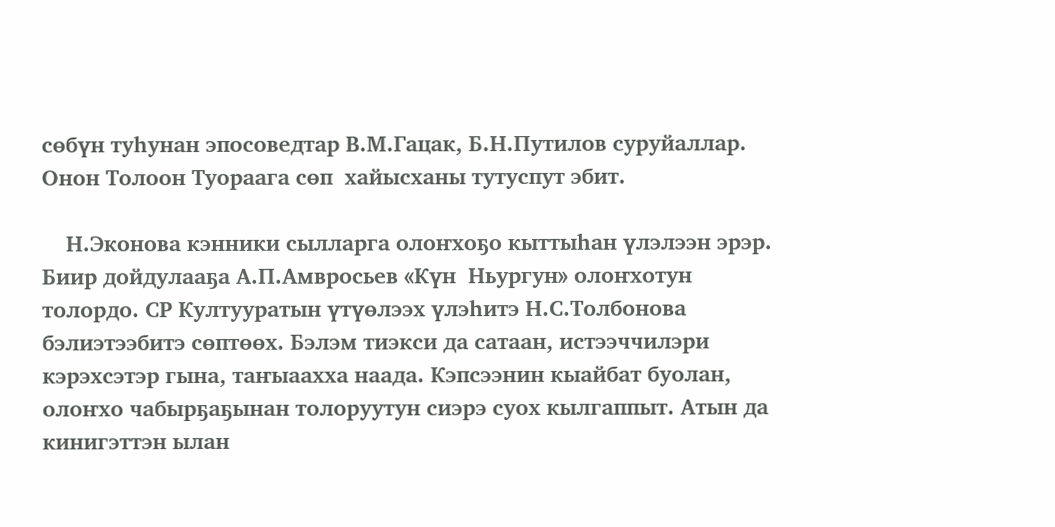сөбүн туhунан эпосоведтар В.М.Гацак, Б.Н.Путилов суруйаллар. Онон Толоон Туораага сөп  хайысханы тутуспут эбит.

    Н.Эконова кэнники сылларга олоҥхоҕо кыттыhан үлэлээн эрэр. Биир дойдулааҕа А.П.Амвросьев «Күн  Ньургун» олоҥхотун толордо. СР Култууратын үтүөлээх үлэhитэ Н.С.Толбонова бэлиэтээбитэ сөптөөх. Бэлэм тиэкси да сатаан, истээччилэри кэрэхсэтэр гына, таҥыаахха наада. Кэпсээнин кыайбат буолан, олоҥхо чабырҕаҕынан толоруутун сиэрэ суох кылгаппыт. Атын да кинигэттэн ылан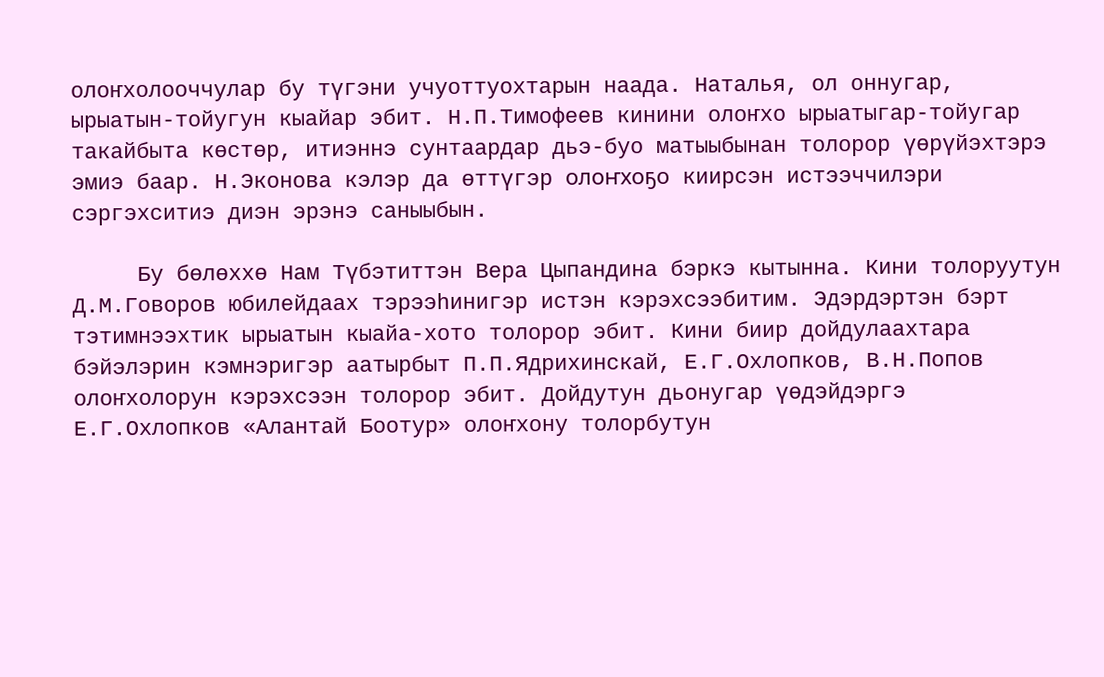олоҥхолооччулар бу түгэни учуоттуохтарын наада. Наталья, ол оннугар, ырыатын-тойугун кыайар эбит. Н.П.Тимофеев кинини олоҥхо ырыатыгар-тойугар такайбыта көстөр, итиэннэ сунтаардар дьэ-буо матыыбынан толорор үөрүйэхтэрэ эмиэ баар. Н.Эконова кэлэр да өттүгэр олоҥхоҕо киирсэн истээччилэри сэргэхситиэ диэн эрэнэ саныыбын.

     Бу бөлөххө Нам Түбэтиттэн Вера Цыпандина бэркэ кытынна. Кини толоруутун Д.М.Говоров юбилейдаах тэрээhинигэр истэн кэрэхсээбитим. Эдэрдэртэн бэрт тэтимнээхтик ырыатын кыайа-хото толорор эбит. Кини биир дойдулаахтара бэйэлэрин кэмнэригэр аатырбыт П.П.Ядрихинскай, Е.Г.Охлопков, В.Н.Попов олоҥхолорун кэрэхсээн толорор эбит. Дойдутун дьонугар үөдэйдэргэ Е.Г.Охлопков «Алантай Боотур» олоҥхону толорбутун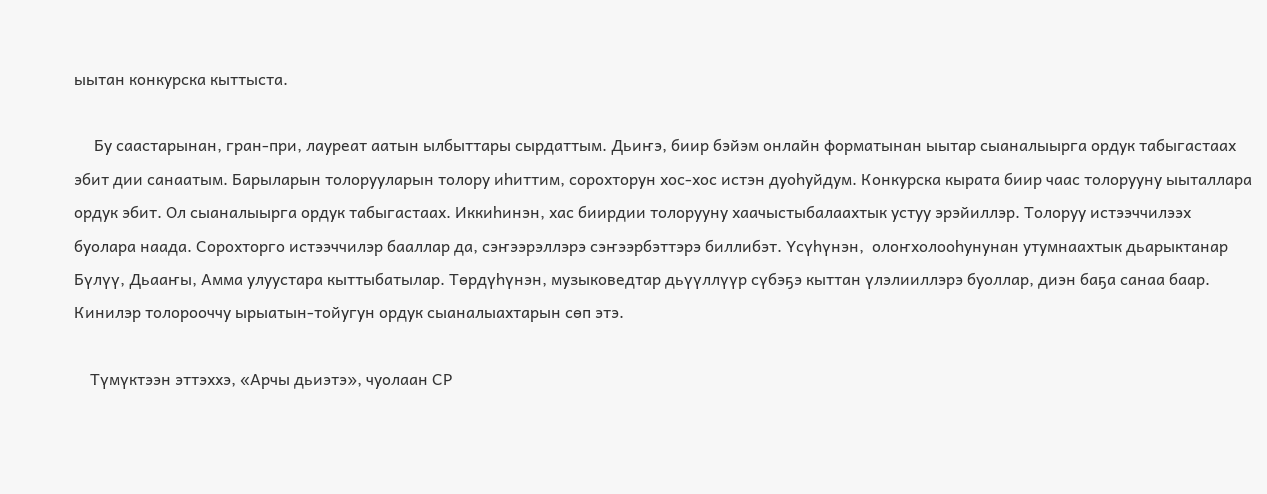ыытан конкурска кыттыста.

     Бу саастарынан, гран-при, лауреат аатын ылбыттары сырдаттым. Дьиҥэ, биир бэйэм онлайн форматынан ыытар сыаналыырга ордук табыгастаах эбит дии санаатым. Барыларын толорууларын толору иhиттим, сорохторун хос-хос истэн дуоhуйдум. Конкурска кырата биир чаас толорууну ыыталлара ордук эбит. Ол сыаналыырга ордук табыгастаах. Иккиhинэн, хас биирдии толорууну хаачыстыбалаахтык устуу эрэйиллэр. Толоруу истээччилээх буолара наада. Сорохторго истээччилэр бааллар да, сэҥээрэллэрэ сэҥээрбэттэрэ биллибэт. Үсүhүнэн,  олоҥхолооhунунан утумнаахтык дьарыктанар Бүлүү, Дьааҥы, Амма улуустара кыттыбатылар. Төрдүhүнэн, музыковедтар дьүүллүүр сүбэҕэ кыттан үлэлииллэрэ буоллар, диэн баҕа санаа баар. Кинилэр толорооччу ырыатын-тойугун ордук сыаналыахтарын сөп этэ.

    Түмүктээн эттэххэ, «Арчы дьиэтэ», чуолаан СР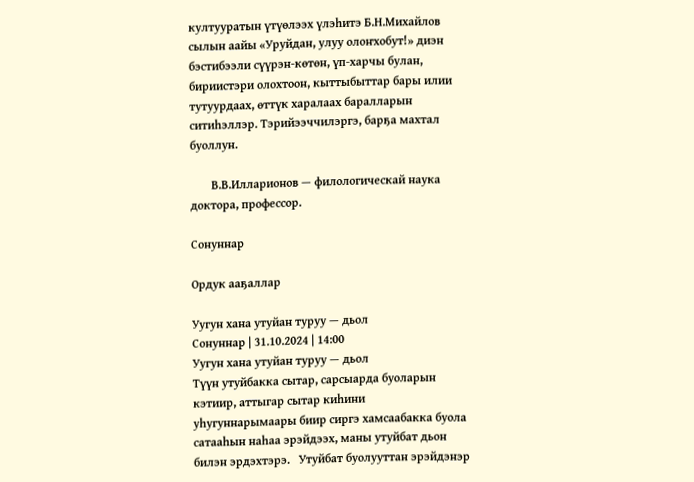култууратын үтүөлээх үлэһитэ Б.Н.Михайлов сылын аайы «Уруйдан, улуу олоҥхобут!» диэн бэстибээли сүүрэн-көтөн, үп-харчы булан, бириистэри олохтоон, кыттыбыттар бары илии тутуурдаах, өттүк харалаах баралларын ситиhэллэр. Тэрийээччилэргэ, барҕа махтал буоллун.

       В.В.Илларионов — филологическай наука доктора, профессор.

Сонуннар

Ордук ааҕаллар

Уугун хана утуйан туруу — дьол
Сонуннар | 31.10.2024 | 14:00
Уугун хана утуйан туруу — дьол
Түүн утуйбакка сытар, сарсыарда буоларын кэтиир, аттыгар сытар киһини уһугуннарымаары биир сиргэ хамсаабакка буола сатааһын наһаа эрэйдээх, маны утуйбат дьон билэн эрдэхтэрэ.   Утуйбат буолууттан эрэйдэнэр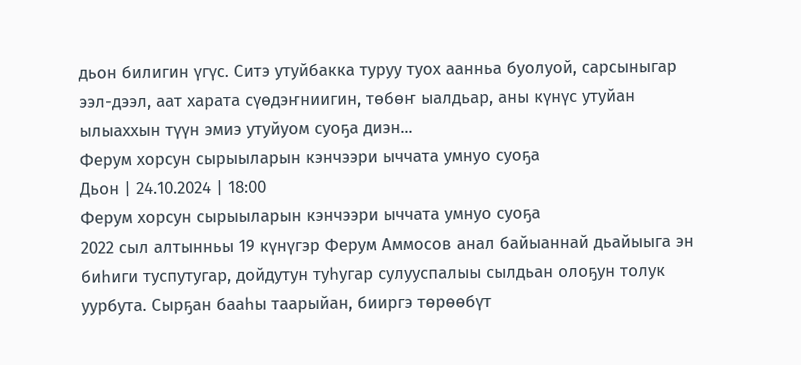дьон билигин үгүс. Ситэ утуйбакка туруу туох аанньа буолуой, сарсыныгар ээл-дээл, аат харата сүөдэҥниигин, төбөҥ ыалдьар, аны күнүс утуйан ылыаххын түүн эмиэ утуйуом суоҕа диэн...
Ферум хорсун сырыыларын кэнчээри ыччата умнуо суоҕа
Дьон | 24.10.2024 | 18:00
Ферум хорсун сырыыларын кэнчээри ыччата умнуо суоҕа
2022 сыл алтынньы 19 күнүгэр Ферум Аммосов анал байыаннай дьайыыга эн биһиги туспутугар, дойдутун туһугар сулууспалыы сылдьан олоҕун толук уурбута. Сырҕан бааһы таарыйан, бииргэ төрөөбүт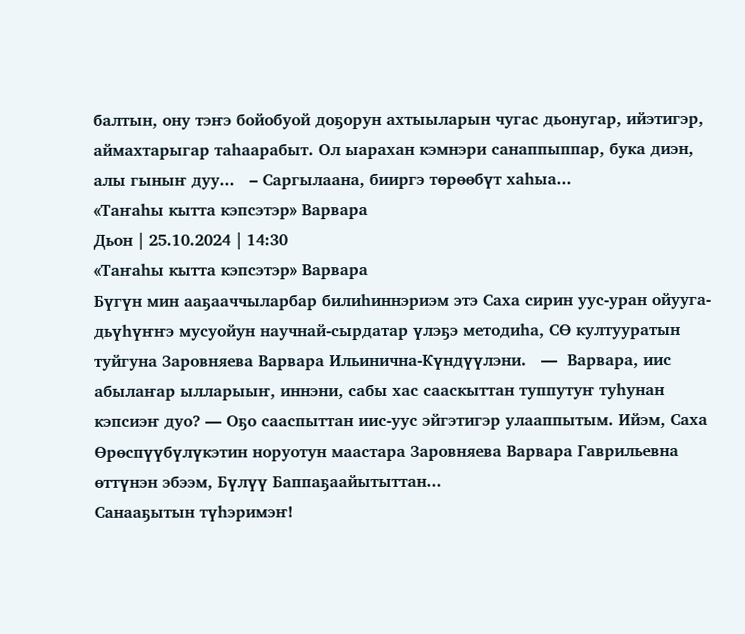балтын, ону тэҥэ бойобуой доҕорун ахтыыларын чугас дьонугар, ийэтигэр, аймахтарыгар таһаарабыт. Ол ыарахан кэмнэри санаппыппар, бука диэн, алы гыныҥ дуу...   – Саргылаана, бииргэ төрөөбүт хаһыа...
«Таҥаһы кытта кэпсэтэр» Варвара
Дьон | 25.10.2024 | 14:30
«Таҥаһы кытта кэпсэтэр» Варвара
Бүгүн мин ааҕааччыларбар билиһиннэриэм этэ Саха сирин уус-уран ойууга-дьүһүҥҥэ мусуойун научнай-сырдатар үлэҕэ методиһа, СӨ култууратын туйгуна Заровняева Варвара Ильинична-Күндүүлэни.   —  Варвара, иис абылаҥар ылларыыҥ, иннэни, сабы хас сааскыттан туппутуҥ туһунан кэпсиэҥ дуо? — Оҕо сааспыттан иис-уус эйгэтигэр улааппытым. Ийэм, Саха Өрөспүүбүлүкэтин норуотун маастара Заровняева Варвара Гаврильевна өттүнэн эбээм, Бүлүү Баппаҕаайытыттан...
Санааҕытын түһэримэҥ!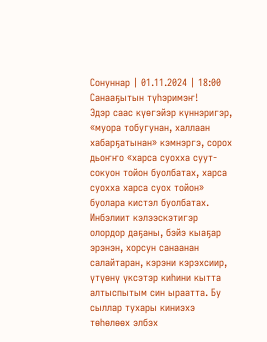Сонуннар | 01.11.2024 | 18:00
Санааҕытын түһэримэҥ!
Эдэр саас күөгэйэр күннэригэр, «муора тобугунан, халлаан хабарҕатынан» кэмнэргэ, сорох дьоҥҥо «харса суохха суут-сокуон тойон буолбатах, харса суохха харса суох тойон» буолара кистэл буолбатах.   Инбэлиит кэлээскэтигэр олордор даҕаны, бэйэ кыаҕар эрэнэн, хорсун санаанан салайтаран, кэрэни кэрэхсиир, үтүөнү үксэтэр киһини кытта алтыспытым син ыраатта. Бу сыллар тухары киниэхэ төһөлөөх элбэх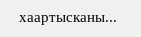хаартысканы...